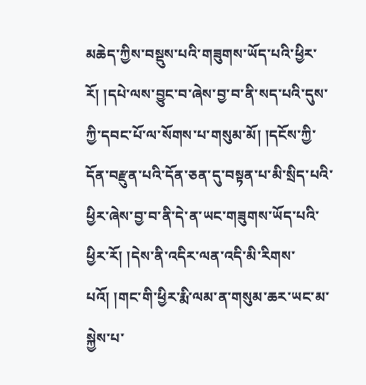མཆེད་ཀྱིས་བསྡུས་པའི་གཟུགས་ཡོད་པའི་ཕྱིར་རོ། །དཔེ་ལས་བྱུང་བ་ཞེས་བྱ་བ་ནི་སད་པའི་དུས་ཀྱི་དབང་པོ་ལ་སོགས་པ་གསུམ་མོ། །དངོས་ཀྱི་དོན་བརྫུན་པའི་དོན་ཅན་དུ་བསྟན་པ་མི་སྲིད་པའི་ཕྱིར་ཞེས་བྱ་བ་ནི་དེ་ན་ཡང་གཟུགས་ཡོད་པའི་ཕྱིར་རོ། །དེས་ནི་འདིར་ལན་འདི་མི་རིགས་པའོ། །གང་གི་ཕྱིར་རྨི་ལམ་ན་གསུམ་ཆར་ཡང་མ་སྐྱེས་པ་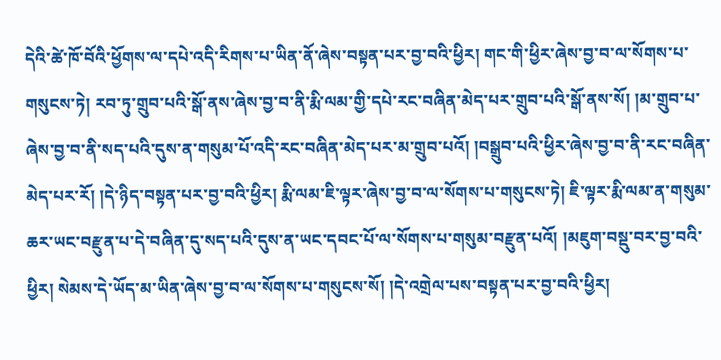དེའི་ཚེ་ཁོ་བོའི་ཕྱོགས་ལ་དཔེ་འདི་རིགས་པ་ཡིན་ནོ་ཞེས་བསྟན་པར་བྱ་བའི་ཕྱིར། གང་གི་ཕྱིར་ཞེས་བྱ་བ་ལ་སོགས་པ་གསུངས་ཏེ། རབ་ཏུ་གྲུབ་པའི་སྒོ་ནས་ཞེས་བྱ་བ་ནི་རྨི་ལམ་གྱི་དཔེ་རང་བཞིན་མེད་པར་གྲུབ་པའི་སྒོ་ནས་སོ། །མ་གྲུབ་པ་ཞེས་བྱ་བ་ནི་སད་པའི་དུས་ན་གསུམ་པོ་འདི་རང་བཞིན་མེད་པར་མ་གྲུབ་པའོ། །བསྒྲུབ་པའི་ཕྱིར་ཞེས་བྱ་བ་ནི་རང་བཞིན་མེད་པར་རོ། །དེ་ཉིད་བསྟན་པར་བྱ་བའི་ཕྱིར། རྨི་ལམ་ཇི་ལྟར་ཞེས་བྱ་བ་ལ་སོགས་པ་གསུངས་ཏེ། ཇི་ལྟར་རྨི་ལམ་ན་གསུམ་ཆར་ཡང་བརྫུན་པ་དེ་བཞིན་དུ་སད་པའི་དུས་ན་ཡང་དབང་པོ་ལ་སོགས་པ་གསུམ་བརྫུན་པའོ། །མཇུག་བསྡུ་བར་བྱ་བའི་ཕྱིར། སེམས་དེ་ཡོད་མ་ཡིན་ཞེས་བྱ་བ་ལ་སོགས་པ་གསུངས་སོ། །དེ་འགྲེལ་པས་བསྟན་པར་བྱ་བའི་ཕྱིར།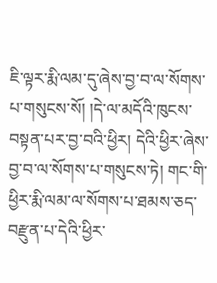ཇི་ལྟར་རྨི་ལམ་དུ་ཞེས་བྱ་བ་ལ་སོགས་པ་གསུངས་སོ། །དེ་ལ་མདོའི་ཁུངས་བསྟན་པར་བྱ་བའི་ཕྱིར། དེའི་ཕྱིར་ཞེས་བྱ་བ་ལ་སོགས་པ་གསུངས་ཏེ། གང་གི་ཕྱིར་རྨི་ལམ་ལ་སོགས་པ་ཐམས་ཅད་བརྫུན་པ་དེའི་ཕྱིར་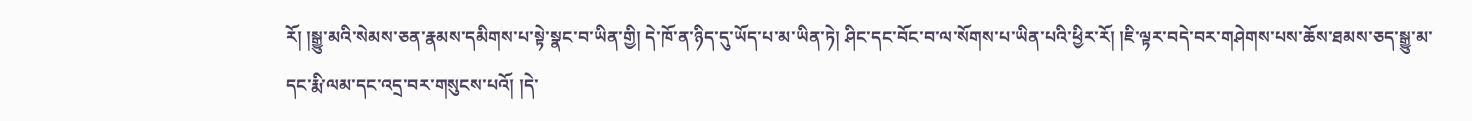རོ། །སྒྱུ་མའི་སེམས་ཅན་རྣམས་དམིགས་པ་སྟེ་སྣང་བ་ཡིན་གྱི། དེ་ཁོ་ན་ཉིད་དུ་ཡོད་པ་མ་ཡིན་ཏེ། ཤིང་དང་བོང་བ་ལ་སོགས་པ་ཡིན་པའི་ཕྱིར་རོ། །ཇི་ལྟར་བདེ་བར་གཤེགས་པས་ཆོས་ཐམས་ཅད་སྒྱུ་མ་དང་རྨི་ལམ་དང་འདྲ་བར་གསུངས་པའོ། །དེ་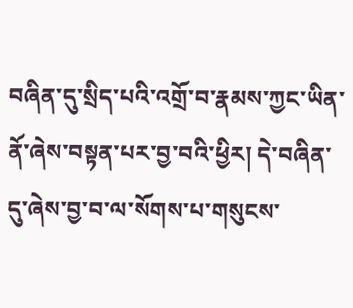བཞིན་དུ་སྲིད་པའི་འགྲོ་བ་རྣམས་ཀྱང་ཡིན་ནོ་ཞེས་བསྟན་པར་བྱ་བའི་ཕྱིར། དེ་བཞིན་དུ་ཞེས་བྱ་བ་ལ་སོགས་པ་གསུངས་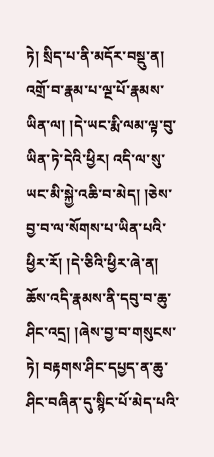ཏེ། སྲིད་པ་ནི་མདོར་བསྡུ་ན། འགྲོ་བ་རྣམ་པ་ལྔ་པོ་རྣམས་ཡིན་ལ། །དེ་ཡང་རྨི་ལམ་ལྟ་བུ་ཡིན་ཏེ་དེའི་ཕྱིར། འདི་ལ་སུ་ཡང་མི་སྐྱེ་འཆི་བ་མེད། །ཅེས་བྱ་བ་ལ་སོགས་པ་ཡིན་པའི་ཕྱིར་རོ། །དེ་ཅིའི་ཕྱིར་ཞེ་ན། ཆོས་འདི་རྣམས་ནི་དབུ་བ་ཆུ་ཤིང་འདྲ། །ཞེས་བྱ་བ་གསུངས་ཏེ། བརྟགས་ཤིང་དཔྱད་ན་ཆུ་ཤིང་བཞིན་དུ་སྙིང་པོ་མེད་པའི་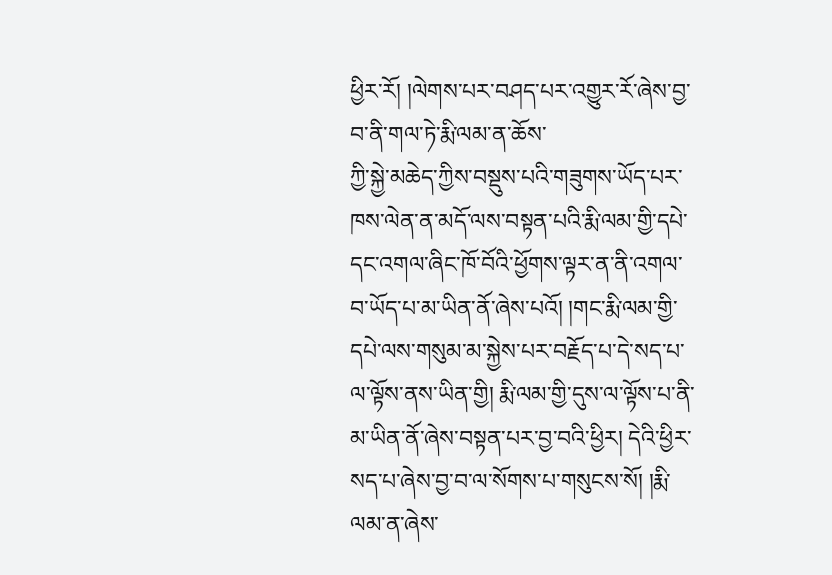ཕྱིར་རོ། །ལེགས་པར་བཤད་པར་འགྱུར་རོ་ཞེས་བྱ་བ་ནི་གལ་ཏེ་རྨི་ལམ་ན་ཆོས་
ཀྱི་སྐྱེ་མཆེད་ཀྱིས་བསྡུས་པའི་གཟུགས་ཡོད་པར་ཁས་ལེན་ན་མདོ་ལས་བསྟན་པའི་རྨི་ལམ་གྱི་དཔེ་དང་འགལ་ཞིང་ཁོ་བོའི་ཕྱོགས་ལྟར་ན་ནི་འགལ་བ་ཡོད་པ་མ་ཡིན་ནོ་ཞེས་པའོ། །གང་རྨི་ལམ་གྱི་དཔེ་ལས་གསུམ་མ་སྐྱེས་པར་བརྗོད་པ་དེ་སད་པ་ལ་ལྟོས་ནས་ཡིན་གྱི། རྨི་ལམ་གྱི་དུས་ལ་ལྟོས་པ་ནི་མ་ཡིན་ནོ་ཞེས་བསྟན་པར་བྱ་བའི་ཕྱིར། དེའི་ཕྱིར་སད་པ་ཞེས་བྱ་བ་ལ་སོགས་པ་གསུངས་སོ། །རྨི་ལམ་ན་ཞེས་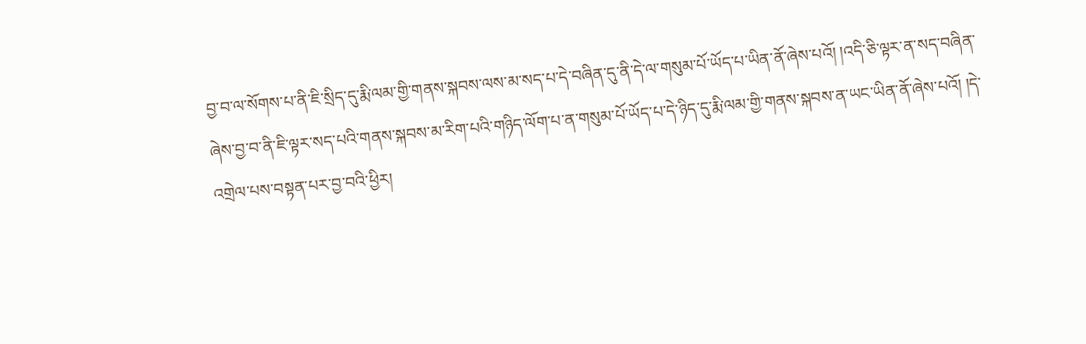བྱ་བ་ལ་སོགས་པ་ནི་ཇི་སྲིད་དུ་རྨི་ལམ་གྱི་གནས་སྐབས་ལས་མ་སད་པ་དེ་བཞིན་དུ་ནི་དེ་ལ་གསུམ་པོ་ཡོད་པ་ཡིན་ནོ་ཞེས་པའོ། །འདི་ཅི་ལྟར་ན་སད་བཞིན་ཞེས་བྱ་བ་ནི་ཇི་ལྟར་སད་པའི་གནས་སྐབས་མ་རིག་པའི་གཉིད་ལོག་པ་ན་གསུམ་པོ་ཡོད་པ་དེ་ཉིད་དུ་རྨི་ལམ་གྱི་གནས་སྐབས་ན་ཡང་ཡིན་ནོ་ཞེས་པའོ། །དེ་འགྲེལ་པས་བསྟན་པར་བྱ་བའི་ཕྱིར།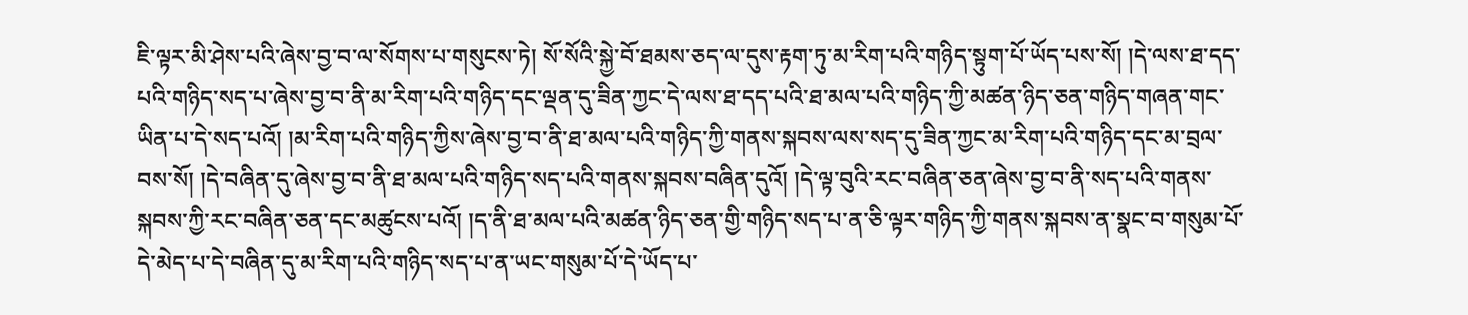ཇི་ལྟར་མི་ཤེས་པའི་ཞེས་བྱ་བ་ལ་སོགས་པ་གསུངས་ཏེ། སོ་སོའི་སྐྱེ་བོ་ཐམས་ཅད་ལ་དུས་རྟག་ཏུ་མ་རིག་པའི་གཉིད་སྟུག་པོ་ཡོད་པས་སོ། །དེ་ལས་ཐ་དད་པའི་གཉིད་སད་པ་ཞེས་བྱ་བ་ནི་མ་རིག་པའི་གཉིད་དང་ལྡན་དུ་ཟིན་ཀྱང་དེ་ལས་ཐ་དད་པའི་ཐ་མལ་པའི་གཉིད་ཀྱི་མཚན་ཉིད་ཅན་གཉིད་གཞན་གང་ཡིན་པ་དེ་སད་པའོ། །མ་རིག་པའི་གཉིད་ཀྱིས་ཞེས་བྱ་བ་ནི་ཐ་མལ་པའི་གཉིད་ཀྱི་གནས་སྐབས་ལས་སད་དུ་ཟིན་ཀྱང་མ་རིག་པའི་གཉིད་དང་མ་བྲལ་བས་སོ། །དེ་བཞིན་དུ་ཞེས་བྱ་བ་ནི་ཐ་མལ་པའི་གཉིད་སད་པའི་གནས་སྐབས་བཞིན་དུའོ། །དེ་ལྟ་བུའི་རང་བཞིན་ཅན་ཞེས་བྱ་བ་ནི་སད་པའི་གནས་སྐབས་ཀྱི་རང་བཞིན་ཅན་དང་མཚུངས་པའོ། །ད་ནི་ཐ་མལ་པའི་མཚན་ཉིད་ཅན་གྱི་གཉིད་སད་པ་ན་ཅི་ལྟར་གཉིད་ཀྱི་གནས་སྐབས་ན་སྣང་བ་གསུམ་པོ་དེ་མེད་པ་དེ་བཞིན་དུ་མ་རིག་པའི་གཉིད་སད་པ་ན་ཡང་གསུམ་པོ་དེ་ཡོད་པ་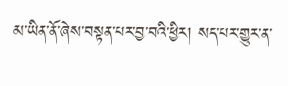མ་ཡིན་ནོ་ཞེས་བསྟན་པར་བྱ་བའི་ཕྱིར། སད་པར་གྱུར་ན་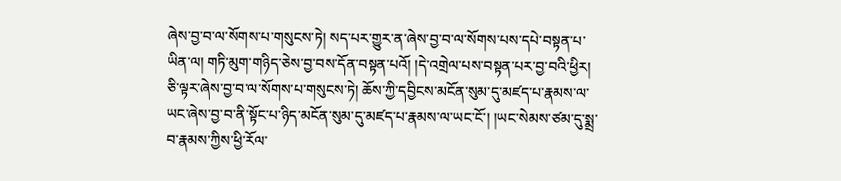ཞེས་བྱ་བ་ལ་སོགས་པ་གསུངས་ཏེ། སད་པར་གྱུར་ན་ཞེས་བྱ་བ་ལ་སོགས་པས་དཔེ་བསྟན་པ་ཡིན་ལ། གཏི་མུག་གཉིད་ཅེས་བྱ་བས་དོན་བསྟན་པའོ། །དེ་འགྲེལ་པས་བསྟན་པར་བྱ་བའི་ཕྱིར། ཅི་ལྟར་ཞེས་བྱ་བ་ལ་སོགས་པ་གསུངས་ཏེ། ཆོས་ཀྱི་དབྱིངས་མངོན་སུམ་དུ་མཛད་པ་རྣམས་ལ་ཡང་ཞེས་བྱ་བ་ནི་སྟོང་པ་ཉིད་མངོན་སུམ་དུ་མཛད་པ་རྣམས་ལ་ཡང་ངོ་། །ཡང་སེམས་ཙམ་དུ་སྨྲ་བ་རྣམས་ཀྱིས་ཕྱི་རོལ་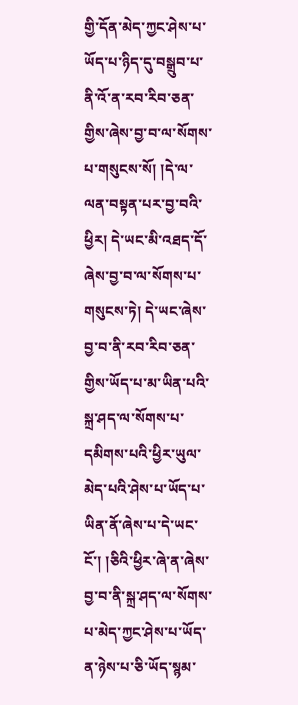གྱི་དོན་མེད་ཀྱང་ཤེས་པ་ཡོད་པ་ཉིད་དུ་བསྒྲུབ་པ་ནི་འོ་ན་རབ་རིབ་ཅན་གྱིས་ཞེས་བྱ་བ་ལ་སོགས་པ་གསུངས་སོ། །དེ་ལ་ལན་བསྟན་པར་བྱ་བའི་ཕྱིར། དེ་ཡང་མི་འཐད་དོ་ཞེས་བྱ་བ་ལ་སོགས་པ་གསུངས་ཏེ། དེ་ཡང་ཞེས་བྱ་བ་ནི་རབ་རིབ་ཅན་གྱིས་ཡོད་པ་མ་ཡིན་པའི་སྐྲ་ཤད་ལ་སོགས་པ་དམིགས་པའི་ཕྱིར་ཡུལ་མེད་པའི་ཤེས་པ་ཡོད་པ་ཡིན་ནོ་ཞེས་པ་དེ་ཡང་ངོ་། །ཅིའི་ཕྱིར་ཞེ་ན་ཞེས་བྱ་བ་ནི་སྐྲ་ཤད་ལ་སོགས་པ་མེད་ཀྱང་ཤེས་པ་ཡོད་ན་ཉེས་པ་ཅི་ཡོད་སྙམ་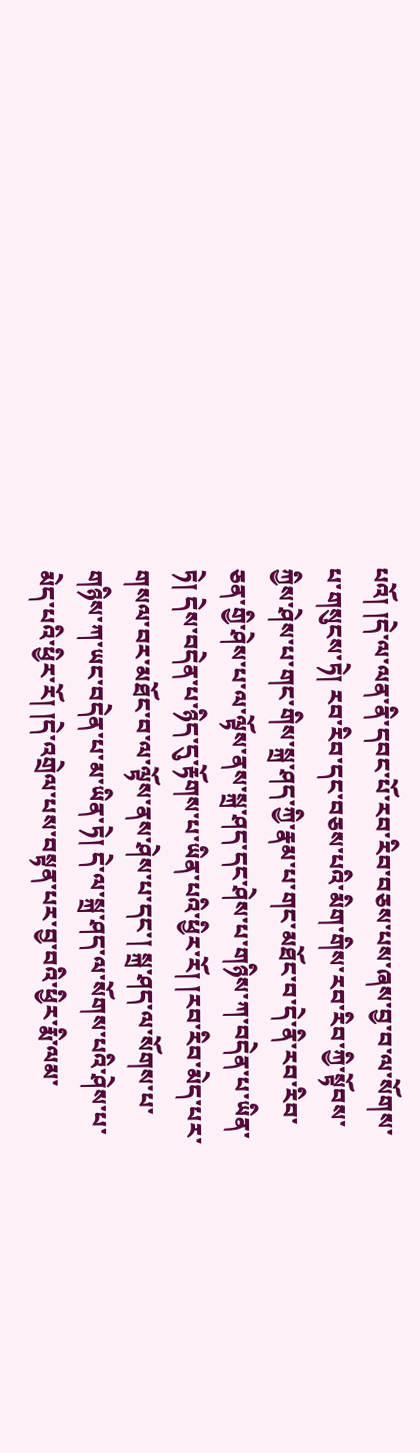པའོ། །དེ་ལ་ལན་ནི་དབང་པོ་རབ་རིབ་བཅས་པས་ཞས་བྱ་བ་ལ་སོགས་པ་གསུངས་ཏེ། རབ་རིབ་དང་བཅས་པའི་མིག་གིས་རབ་རིབ་ཀྱི་སྟོབས་ཀྱིས་ཤེས་པ་གང་གིས་སྐྲ་ཤད་ཀྱི་རྣམ་པ་གང་མཐོང་བ་དེ་ནི་རབ་རིབ་ཅན་གྱི་ཤེས་པ་ལ་ལྟོས་ནས་སྐྲ་ཤད་དང་ཤེས་པ་གཉིས་ཀ་བདེན་པ་ཡིན་ཏེ། དེས་བདེན་པ་ཉིད་དུ་རྟོགས་པ་ཡིན་པའི་ཕྱིར་རོ། །རབ་རིབ་མེད་པར་གསལ་བར་མཐོང་བ་ལ་ལྟོས་ནས་ཤེས་པ་དང་། སྐྲ་ཤད་ལ་སོགས་པ་གཉིས་ཀ་ཡང་བདེན་པ་མ་ཡིན་ཏེ། དེ་ལ་སྐྲ་ཤད་ལ་སོགས་པའི་ཤེས་པ་མེད་པའི་ཕྱིར་རོ། །དེ་འགྲེལ་པས་བསྟན་པར་བྱ་བའི་ཕྱིར་རྨི་ལམ་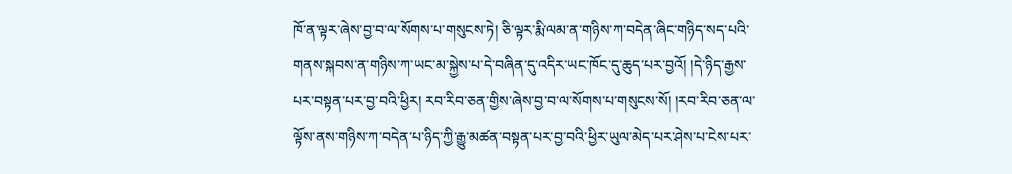ཁོ་ན་ལྟར་ཞེས་བྱ་བ་ལ་སོགས་པ་གསུངས་ཏེ། ཅི་ལྟར་རྨི་ལམ་ན་གཉིས་ཀ་བདེན་ཞིང་གཉིད་སད་པའི་གནས་སྐབས་ན་གཉིས་ཀ་ཡང་མ་སྐྱེས་པ་དེ་བཞིན་དུ་འདིར་ཡང་ཁོང་དུ་ཆུད་པར་བྱའོ། །དེ་ཉིད་རྒྱས་པར་བསྟན་པར་བྱ་བའི་ཕྱིར། རབ་རིབ་ཅན་གྱིས་ཞེས་བྱ་བ་ལ་སོགས་པ་གསུངས་སོ། །རབ་རིབ་ཅན་ལ་ལྟོས་ནས་གཉིས་ཀ་བདེན་པ་ཉིད་ཀྱི་རྒྱུ་མཚན་བསྟན་པར་བྱ་བའི་ཕྱིར་ཡུལ་མེད་པར་ཤེས་པ་ངེས་པར་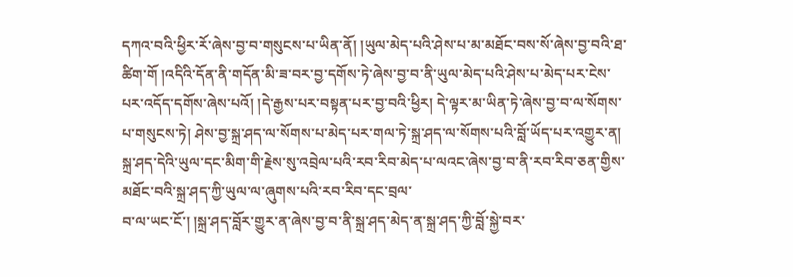དཀའ་བའི་ཕྱིར་རོ་ཞེས་བྱ་བ་གསུངས་པ་ཡིན་ནོ། །ཡུལ་མེད་པའི་ཤེས་པ་མ་མཐོང་བས་སོ་ཞེས་བྱ་བའི་ཐ་ཚིག་གོ །འདིའི་དོན་ནི་གདོན་མི་ཟ་བར་བྱ་དགོས་ཏེ་ཞེས་བྱ་བ་ནི་ཡུལ་མེད་པའི་ཤེས་པ་མེད་པར་ངེས་པར་འདོད་དགོས་ཞེས་པའོ། །དེ་རྒྱས་པར་བསྟན་པར་བྱ་བའི་ཕྱིར། དེ་ལྟར་མ་ཡིན་ཏེ་ཞེས་བྱ་བ་ལ་སོགས་པ་གསུངས་ཏེ། ཤེས་བྱ་སྐྲ་ཤད་ལ་སོགས་པ་མེད་པར་གལ་ཏེ་སྐྲ་ཤད་ལ་སོགས་པའི་བློ་ཡོད་པར་འགྱུར་ན། སྐྲ་ཤད་དེའི་ཡུལ་དང་མིག་གི་རྗེས་སུ་འབྲེལ་པའི་རབ་རིབ་མེད་པ་ལའང་ཞེས་བྱ་བ་ནི་རབ་རིབ་ཅན་གྱིས་མཐོང་བའི་སྐྲ་ཤད་ཀྱི་ཡུལ་ལ་ཞུགས་པའི་རབ་རིབ་དང་བྲལ་
བ་ལ་ཡང་ངོ་། །སྐྲ་ཤད་བློར་གྱུར་ན་ཞེས་བྱ་བ་ནི་སྐྲ་ཤད་མེད་ན་སྐྲ་ཤད་ཀྱི་བློ་སྐྱེ་བར་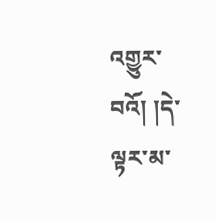འགྱུར་བའོ། །དེ་ལྟར་མ་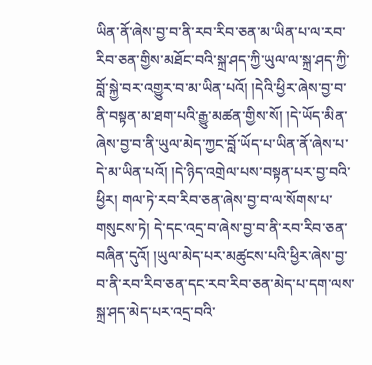ཡིན་ནོ་ཞེས་བྱ་བ་ནི་རབ་རིབ་ཅན་མ་ཡིན་པ་ལ་རབ་རིབ་ཅན་གྱིས་མཐོང་བའི་སྐྲ་ཤད་ཀྱི་ཡུལ་ལ་སྐྲ་ཤད་ཀྱི་བློ་སྐྱེ་བར་འགྱུར་བ་མ་ཡིན་པའོ། །དེའི་ཕྱིར་ཞེས་བྱ་བ་ནི་བསྟན་མ་ཐག་པའི་རྒྱུ་མཚན་གྱིས་སོ། །དེ་ཡོད་མིན་ཞེས་བྱ་བ་ནི་ཡུལ་མེད་ཀྱང་བློ་ཡོད་པ་ཡིན་ནོ་ཞེས་པ་དེ་མ་ཡིན་པའོ། །དེ་ཉིད་འགྲེལ་པས་བསྟན་པར་བྱ་བའི་ཕྱིར། གལ་ཏེ་རབ་རིབ་ཅན་ཞེས་བྱ་བ་ལ་སོགས་པ་གསུངས་ཏེ། དེ་དང་འདྲ་བ་ཞེས་བྱ་བ་ནི་རབ་རིབ་ཅན་བཞིན་དུའོ། །ཡུལ་མེད་པར་མཚུངས་པའི་ཕྱིར་ཞེས་བྱ་བ་ནི་རབ་རིབ་ཅན་དང་རབ་རིབ་ཅན་མེད་པ་དག་ལས་སྐྲ་ཤད་མེད་པར་འདྲ་བའི་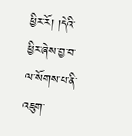ཕྱིར་རོ། །དེའི་ཕྱིར་ཞེས་བྱ་བ་ལ་སོགས་པ་ནི་འཇུག་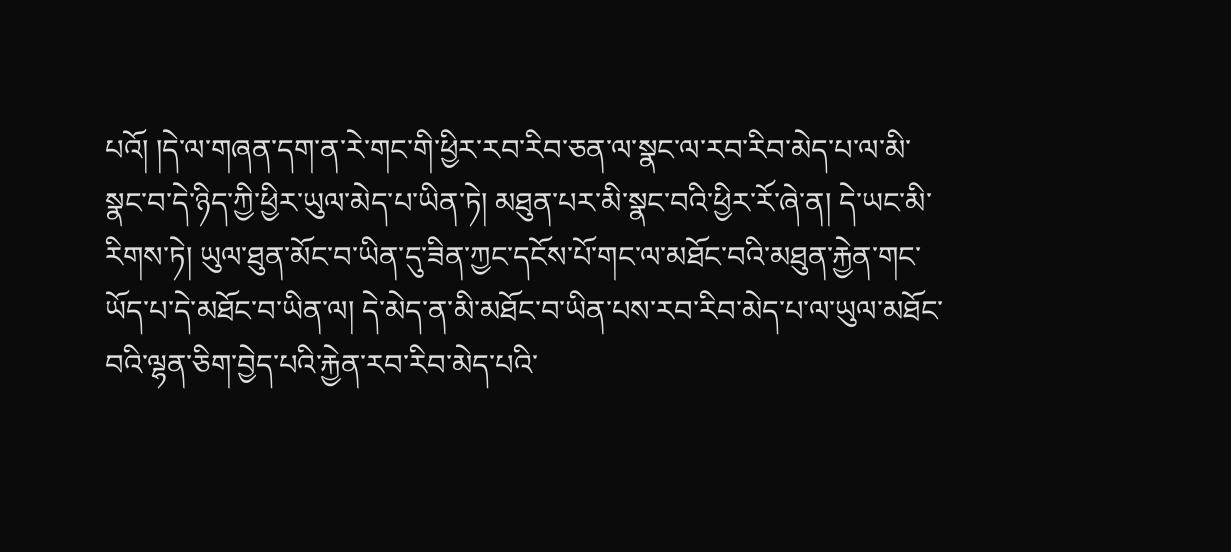པའོ། །དེ་ལ་གཞན་དག་ན་རེ་གང་གི་ཕྱིར་རབ་རིབ་ཅན་ལ་སྣང་ལ་རབ་རིབ་མེད་པ་ལ་མི་སྣང་བ་དེ་ཉིད་ཀྱི་ཕྱིར་ཡུལ་མེད་པ་ཡིན་ཏེ། མཐུན་པར་མི་སྣང་བའི་ཕྱིར་རོ་ཞེ་ན། དེ་ཡང་མི་རིགས་ཏེ། ཡུལ་ཐུན་མོང་བ་ཡིན་དུ་ཟིན་ཀྱང་དངོས་པོ་གང་ལ་མཐོང་བའི་མཐུན་རྐྱེན་གང་ཡོད་པ་དེ་མཐོང་བ་ཡིན་ལ། དེ་མེད་ན་མི་མཐོང་བ་ཡིན་པས་རབ་རིབ་མེད་པ་ལ་ཡུལ་མཐོང་བའི་ལྷན་ཅིག་བྱེད་པའི་རྐྱེན་རབ་རིབ་མེད་པའི་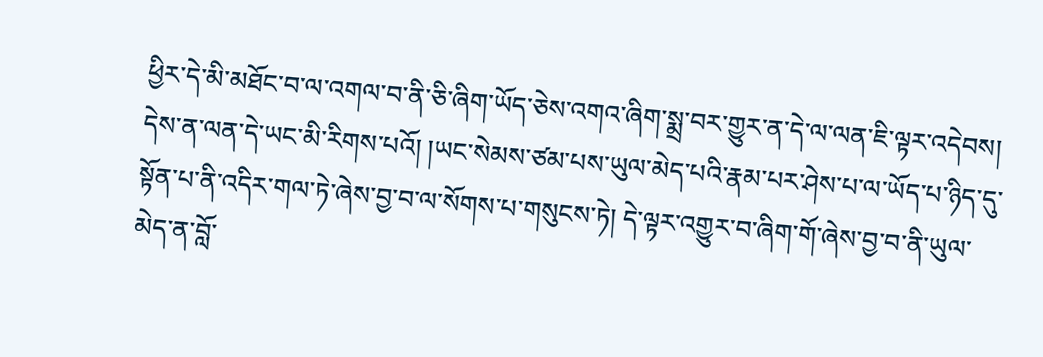ཕྱིར་དེ་མི་མཐོང་བ་ལ་འགལ་བ་ནི་ཅི་ཞིག་ཡོད་ཅེས་འགའ་ཞིག་སྨྲ་བར་གྱུར་ན་དེ་ལ་ལན་ཇི་ལྟར་འདེབས། དེས་ན་ལན་དེ་ཡང་མི་རིགས་པའོ། །ཡང་སེམས་ཙམ་པས་ཡུལ་མེད་པའི་རྣམ་པར་ཤེས་པ་ལ་ཡོད་པ་ཉིད་དུ་སྟོན་པ་ནི་འདིར་གལ་ཏེ་ཞེས་བྱ་བ་ལ་སོགས་པ་གསུངས་ཏེ། དེ་ལྟར་འགྱུར་བ་ཞིག་གོ་ཞེས་བྱ་བ་ནི་ཡུལ་མེད་ན་བློ་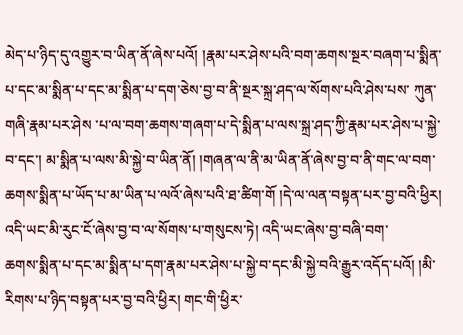མེད་པ་ཉིད་དུ་འགྱུར་བ་ཡིན་ནོ་ཞེས་པའོ། །རྣམ་པར་ཤེས་པའི་བག་ཆགས་སྔར་བཞག་པ་སྨིན་པ་དང་མ་སྨིན་པ་དང་མ་སྨིན་པ་དག་ཅེས་བྱ་བ་ནི་སྔར་སྐྲ་ཤད་ལ་སོགས་པའི་ཤེས་པས་ ཀུན་གཞི་རྣམ་པར་ཤེས ་པ་ལ་བག་ཆགས་གཞག་པ་དེ་སྨིན་པ་ལས་སྐྲ་ཤད་ཀྱི་རྣམ་པར་ཤེས་པ་སྐྱེ་བ་དང་། མ་སྨིན་པ་ལས་མི་སྐྱེ་བ་ཡིན་ནོ། །གཞན་ལ་ནི་མ་ཡིན་ནོ་ཞེས་བྱ་བ་ནི་གང་ལ་བག་ཆགས་སྨིན་པ་ཡོད་པ་མ་ཡིན་པ་ལའོ་ཞེས་པའི་ཐ་ཚིག་གོ །དེ་ལ་ལན་བསྟན་པར་བྱ་བའི་ཕྱིར། འདི་ཡང་མི་རུང་ངོ་ཞེས་བྱ་བ་ལ་སོགས་པ་གསུངས་ཏེ། འདི་ཡང་ཞེས་བྱ་བཞི་བག་
ཆགས་སྨིན་པ་དང་མ་སྨིན་པ་དག་རྣམ་པར་ཤེས་པ་སྐྱེ་བ་དང་མི་སྐྱེ་བའི་རྒྱུར་འདོད་པའོ། །མི་རིགས་པ་ཉིད་བསྟན་པར་བྱ་བའི་ཕྱིར། གང་གི་ཕྱིར་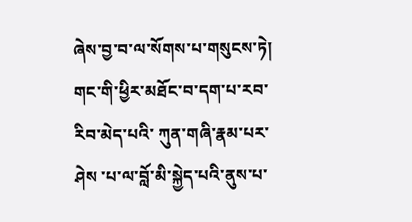ཞེས་བྱ་བ་ལ་སོགས་པ་གསུངས་ཏེ། གང་གི་ཕྱིར་མཐོང་བ་དག་པ་རབ་རིབ་མེད་པའི་ ཀུན་གཞི་རྣམ་པར་ཤེས ་པ་ལ་བློ་མི་སྐྱེད་པའི་ནུས་པ་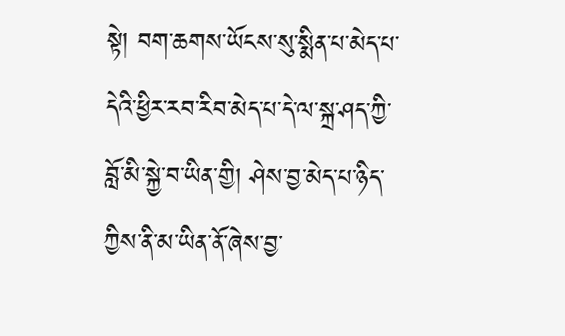སྟེ། བག་ཆགས་ཡོངས་སུ་སྨིན་པ་མེད་པ་དེའི་ཕྱིར་རབ་རིབ་མེད་པ་དེ་ལ་སྐྲ་ཤད་ཀྱི་བློ་མི་སྐྱེ་བ་ཡིན་གྱི། ཤེས་བྱ་མེད་པ་ཉིད་ཀྱིས་ནི་མ་ཡིན་ནོ་ཞེས་བྱ་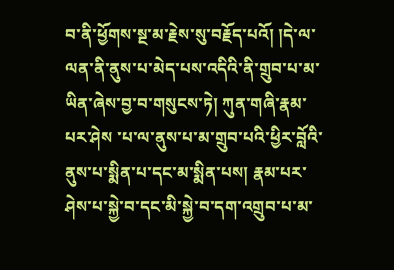བ་ནི་ཕྱོགས་སྔ་མ་རྗེས་སུ་བརྗོད་པའོ། །དེ་ལ་ལན་ནི་ནུས་པ་མེད་པས་འདིའི་ནི་གྲུབ་པ་མ་ཡིན་ཞེས་བྱ་བ་གསུངས་ཏེ། ཀུན་གཞི་རྣམ་པར་ཤེས ་པ་ལ་ནུས་པ་མ་གྲུབ་པའི་ཕྱིར་བློའི་ནུས་པ་སྨིན་པ་དང་མ་སྨིན་པས། རྣམ་པར་ཤེས་པ་སྐྱེ་བ་དང་མི་སྐྱེ་བ་དག་འགྲུབ་པ་མ་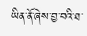ཡིན་ནོ་ཞེས་བྱ་བའི་ཐ་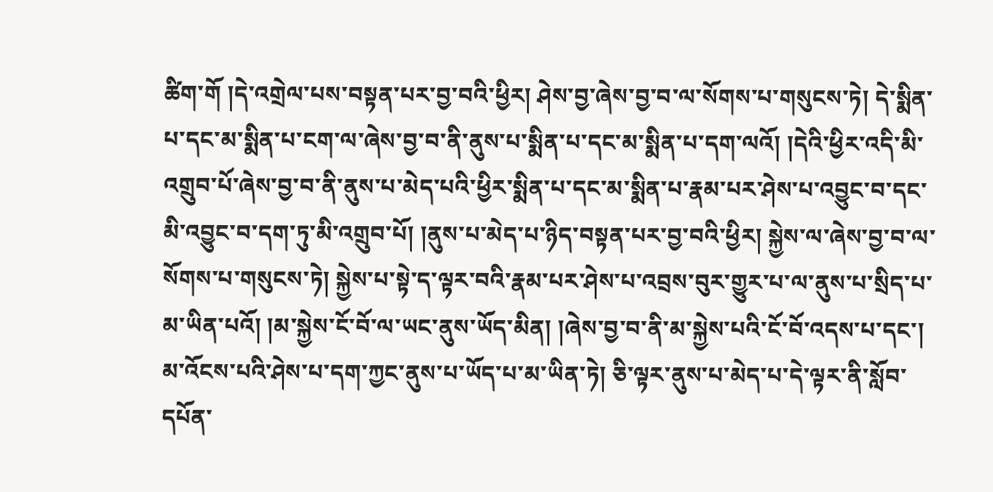ཚིག་གོ །དེ་འགྲེལ་པས་བསྟན་པར་བྱ་བའི་ཕྱིར། ཤེས་བྱ་ཞེས་བྱ་བ་ལ་སོགས་པ་གསུངས་ཏེ། དེ་སྨིན་པ་དང་མ་སྨིན་པ་ངག་ལ་ཞེས་བྱ་བ་ནི་ནུས་པ་སྨིན་པ་དང་མ་སྨིན་པ་དག་ལའོ། །དེའི་ཕྱིར་འདི་མི་འགྲུབ་པོ་ཞེས་བྱ་བ་ནི་ནུས་པ་མེད་པའི་ཕྱིར་སྨིན་པ་དང་མ་སྨིན་པ་རྣམ་པར་ཤེས་པ་འབྱུང་བ་དང་མི་འབྱུང་བ་དག་ཏུ་མི་འགྲུབ་པོ། །ནུས་པ་མེད་པ་ཉིད་བསྟན་པར་བྱ་བའི་ཕྱིར། སྐྱེས་ལ་ཞེས་བྱ་བ་ལ་སོགས་པ་གསུངས་ཏེ། སྐྱེས་པ་སྟེ་ད་ལྟར་བའི་རྣམ་པར་ཤེས་པ་འབྲས་བུར་གྱུར་པ་ལ་ནུས་པ་སྲིད་པ་མ་ཡིན་པའོ། །མ་སྐྱེས་ངོ་བོ་ལ་ཡང་ནུས་ཡོད་མིན། །ཞེས་བྱ་བ་ནི་མ་སྐྱེས་པའི་ངོ་བོ་འདས་པ་དང་། མ་འོངས་པའི་ཤེས་པ་དག་ཀྱང་ནུས་པ་ཡོད་པ་མ་ཡིན་ཏེ། ཅི་ལྟར་ནུས་པ་མེད་པ་དེ་ལྟར་ནི་སློབ་དཔོན་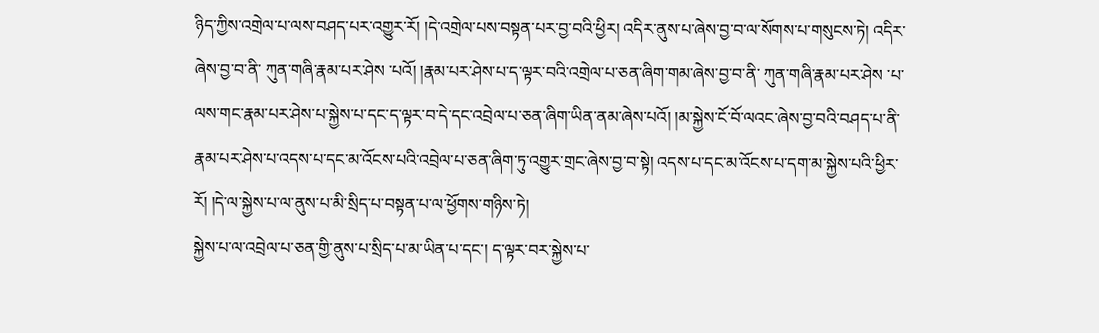ཉིད་ཀྱིས་འགྲེལ་པ་ལས་བཤད་པར་འགྱུར་རོ། །དེ་འགྲེལ་པས་བསྟན་པར་བྱ་བའི་ཕྱིར། འདིར་ནུས་པ་ཞེས་བྱ་བ་ལ་སོགས་པ་གསུངས་ཏེ། འདིར་ཞེས་བྱ་བ་ནི་ ཀུན་གཞི་རྣམ་པར་ཤེས ་པའོ། །རྣམ་པར་ཤེས་པ་ད་ལྟར་བའི་འགྲེལ་པ་ཅན་ཞིག་གམ་ཞེས་བྱ་བ་ནི་ ཀུན་གཞི་རྣམ་པར་ཤེས ་པ་ལས་གང་རྣམ་པར་ཤེས་པ་སྐྱེས་པ་དང་ད་ལྟར་བ་དེ་དང་འབྲེལ་པ་ཅན་ཞིག་ཡིན་ནམ་ཞེས་པའོ། །མ་སྐྱེས་ངོ་བོ་ལའང་ཞེས་བྱ་བའི་བཤད་པ་ནི་རྣམ་པར་ཤེས་པ་འདས་པ་དང་མ་འོངས་པའི་འབྲེལ་པ་ཅན་ཞིག་ཏུ་འགྱུར་གྲང་ཞེས་བྱ་བ་སྟེ། འདས་པ་དང་མ་འོངས་པ་དག་མ་སྐྱེས་པའི་ཕྱིར་རོ། །དེ་ལ་སྐྱེས་པ་ལ་ནུས་པ་མི་སྲིད་པ་བསྟན་པ་ལ་ཕྱོགས་གཉིས་ཏེ།
སྐྱེས་པ་ལ་འབྲེལ་པ་ཅན་གྱི་ནུས་པ་སྲིད་པ་མ་ཡིན་པ་དང་། ད་ལྟར་བར་སྐྱེས་པ་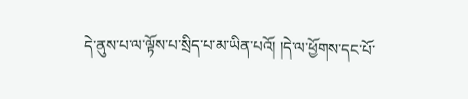དེ་ནུས་པ་ལ་ལྟོས་པ་སྲིད་པ་མ་ཡིན་པའོ། །དེ་ལ་ཕྱོགས་དང་པོ་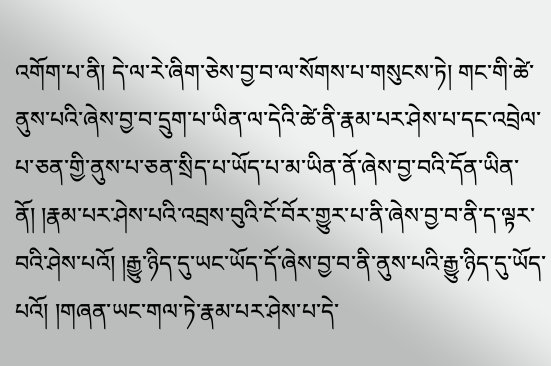འགོག་པ་ནི། དེ་ལ་རེ་ཞིག་ཅེས་བྱ་བ་ལ་སོགས་པ་གསུངས་ཏེ། གང་གི་ཚེ་ནུས་པའི་ཞེས་བྱ་བ་དྲུག་པ་ཡིན་ལ་དེའི་ཚེ་ནི་རྣམ་པར་ཤེས་པ་དང་འབྲེལ་པ་ཅན་གྱི་ནུས་པ་ཅན་སྲིད་པ་ཡོད་པ་མ་ཡིན་ནོ་ཞེས་བྱ་བའི་དོན་ཡིན་ནོ། །རྣམ་པར་ཤེས་པའི་འབྲས་བུའི་ངོ་བོར་གྱུར་པ་ནི་ཞེས་བྱ་བ་ནི་ད་ལྟར་བའི་ཤེས་པའོ། །རྒྱུ་ཉིད་དུ་ཡང་ཡོད་དོ་ཞེས་བྱ་བ་ནི་ནུས་པའི་རྒྱུ་ཉིད་དུ་ཡོད་པའོ། །གཞན་ཡང་གལ་ཏེ་རྣམ་པར་ཤེས་པ་དེ་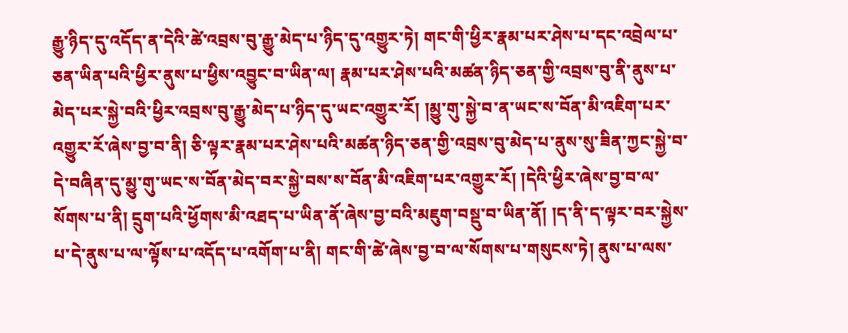རྒྱུ་ཉིད་དུ་འདོད་ན་དེའི་ཚེ་འབྲས་བུ་རྒྱུ་མེད་པ་ཉིད་དུ་འགྱུར་ཏེ། གང་གི་ཕྱིར་རྣམ་པར་ཤེས་པ་དང་འབྲེལ་པ་ཅན་ཡིན་པའི་ཕྱིར་ནུས་པ་ཕྱིས་འབྱུང་བ་ཡིན་ལ། རྣམ་པར་ཤེས་པའི་མཚན་ཉིད་ཅན་གྱི་འབྲས་བུ་ནི་ནུས་པ་མེད་པར་སྐྱེ་བའི་ཕྱིར་འབྲས་བུ་རྒྱུ་མེད་པ་ཉིད་དུ་ཡང་འགྱུར་རོ། །མྱུ་གུ་སྐྱེ་བ་ན་ཡང་ས་བོན་མི་འཇིག་པར་འགྱུར་རོ་ཞེས་བྱ་བ་ནི། ཅི་ལྟར་རྣམ་པར་ཤེས་པའི་མཚན་ཉིད་ཅན་གྱི་འབྲས་བུ་མེད་པ་ནུས་སུ་ཟིན་ཀྱང་སྐྱེ་བ་དེ་བཞིན་དུ་མྱུ་གུ་ཡང་ས་བོན་མེད་བར་སྐྱེ་བས་ས་བོན་མི་འཇིག་པར་འགྱུར་རོ། །དེའི་ཕྱིར་ཞེས་བྱ་བ་ལ་སོགས་པ་ནི། དྲུག་པའི་ཕྱོགས་མི་འཐད་པ་ཡིན་ནོ་ཞེས་བྱ་བའི་མཇུག་བསྡུ་བ་ཡིན་ནོ། །ད་ནི་ད་ལྟར་བར་སྐྱེས་པ་དེ་ནུས་པ་ལ་ལྟོས་པ་འདོད་པ་འགོག་པ་ནི། གང་གི་ཚེ་ཞེས་བྱ་བ་ལ་སོགས་པ་གསུངས་ཏེ། ནུས་པ་ལས་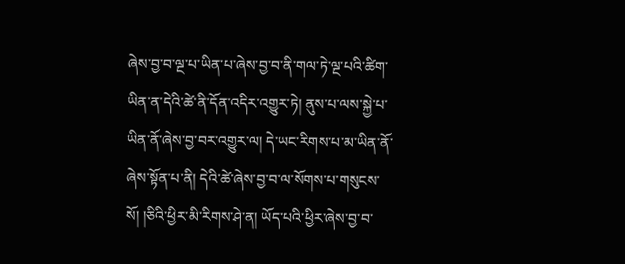ཞེས་བྱ་བ་ལྔ་པ་ཡིན་པ་ཞེས་བྱ་བ་ནི་གལ་ཏེ་ལྔ་པའི་ཚིག་ཡིན་ན་དེའི་ཚེ་ནི་དོན་འདིར་འགྱུར་ཏེ། ནུས་པ་ལས་སྐྱེ་པ་ཡིན་ནོ་ཞེས་བྱ་བར་འགྱུར་ལ། དེ་ཡང་རིགས་པ་མ་ཡིན་ནོ་ཞེས་སྟོན་པ་ནི། དེའི་ཚེ་ཞེས་བྱ་བ་ལ་སོགས་པ་གསུངས་སོ། །ཅིའི་ཕྱིར་མི་རིགས་ཤེ་ན། ཡོད་པའི་ཕྱིར་ཞེས་བྱ་བ་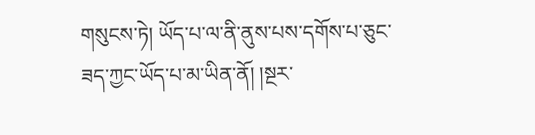གསུངས་ཏེ། ཡོད་པ་ལ་ནི་ནུས་པས་དགོས་པ་ཅུང་ཟད་ཀྱང་ཡོད་པ་མ་ཡིན་ནོ། །སྔར་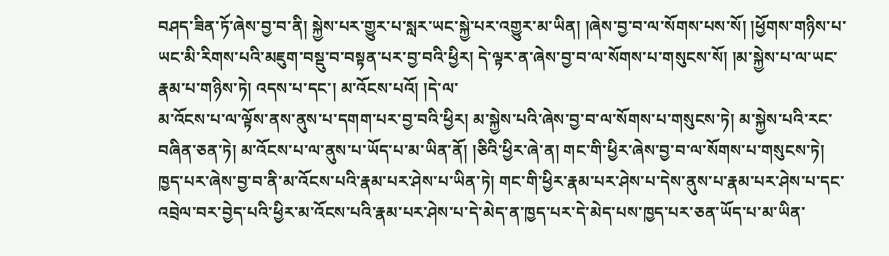བཤད་ཟིན་ཏོ་ཞེས་བྱ་བ་ནི། སྐྱེས་པར་གྱུར་པ་སླར་ཡང་སྐྱེ་པར་འགྱུར་མ་ཡིན། །ཞེས་བྱ་བ་ལ་སོགས་པས་སོ། །ཕྱོགས་གཉིས་པ་ཡང་མི་རིགས་པའི་མཇུག་བསྡུ་བ་བསྟན་པར་བྱ་བའི་ཕྱིར། དེ་ལྟར་ན་ཞེས་བྱ་བ་ལ་སོགས་པ་གསུངས་སོ། །མ་སྐྱེས་པ་ལ་ཡང་རྣམ་པ་གཉིས་ཏེ། འདས་པ་དང་། མ་འོངས་པའོ། །དེ་ལ་
མ་འོངས་པ་ལ་ལྟོས་ནས་ནུས་པ་དགག་པར་བྱ་བའི་ཕྱིར། མ་སྐྱེས་པའི་ཞེས་བྱ་བ་ལ་སོགས་པ་གསུངས་ཏེ། མ་སྐྱེས་པའི་རང་བཞིན་ཅན་ཏེ། མ་འོངས་པ་ལ་ནུས་པ་ཡོད་པ་མ་ཡིན་ནོ། །ཅིའི་ཕྱིར་ཞེ་ན། གང་གི་ཕྱིར་ཞེས་བྱ་བ་ལ་སོགས་པ་གསུངས་ཏེ། ཁྱད་པར་ཞེས་བྱ་བ་ནི་མ་འོངས་པའི་རྣམ་པར་ཤེས་པ་ཡིན་ཏེ། གང་གི་ཕྱིར་རྣམ་པར་ཤེས་པ་དེས་ནུས་པ་རྣམ་པར་ཤེས་པ་དང་འབྲེལ་བར་བྱེད་པའི་ཕྱིར་མ་འོངས་པའི་རྣམ་པར་ཤེས་པ་དེ་མེད་ན་ཁྱད་པར་དེ་མེད་པས་ཁྱད་པར་ཅན་ཡོད་པ་མ་ཡིན་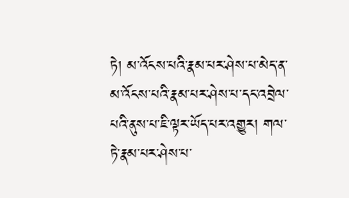ཏེ། མ་འོངས་པའི་རྣམ་པར་ཤེས་པ་མེད་ན་མ་འོངས་པའི་རྣམ་པར་ཤེས་པ་དང་འབྲེལ་པའི་ནུས་པ་ཇི་ལྟར་ཡོད་པར་འགྱུར། གལ་ཏེ་རྣམ་པར་ཤེས་པ་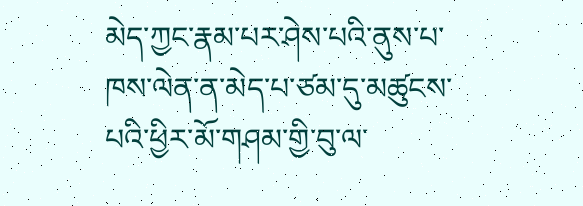མེད་ཀྱང་རྣམ་པར་ཤེས་པའི་ནུས་པ་ཁས་ལེན་ན་མེད་པ་ཙམ་དུ་མཚུངས་པའི་ཕྱིར་མོ་གཤམ་གྱི་བུ་ལ་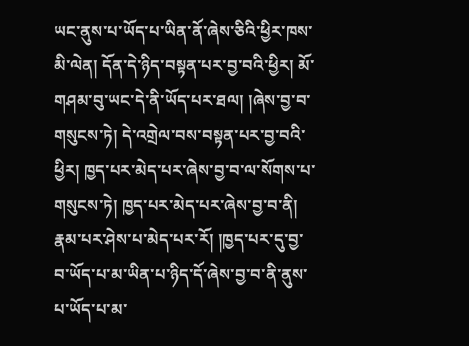ཡང་ནུས་པ་ཡོད་པ་ཡིན་ནོ་ཞེས་ཅིའི་ཕྱིར་ཁས་མི་ལེན། དོན་དེ་ཉིད་བསྟན་པར་བྱ་བའི་ཕྱིར། མོ་གཤམ་བུ་ཡང་དེ་ནི་ཡོད་པར་ཐལ། །ཞེས་བྱ་བ་གསུངས་ཏེ། དེ་འགྲེལ་བས་བསྟན་པར་བྱ་བའི་ཕྱིར། ཁྱད་པར་མེད་པར་ཞེས་བྱ་བ་ལ་སོགས་པ་གསུངས་ཏེ། ཁྱད་པར་མེད་པར་ཞེས་བྱ་བ་ནི། རྣམ་པར་ཤེས་པ་མེད་པར་རོ། །ཁྱད་པར་དུ་བྱ་བ་ཡོད་པ་མ་ཡིན་པ་ཉིད་དོ་ཞེས་བྱ་བ་ནི་ནུས་པ་ཡོད་པ་མ་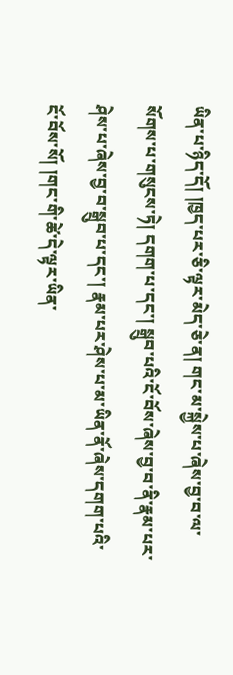ཡིན་པ་ཉིད་དོ། །ཁྱད་པར་ཅི་ལྟར་མེད་ཅེ་ན། གང་མ་སྐྱེས་པ་ཞེས་བྱ་བ་ལ་སོགས་པ་གསུངས་ཏེ། དགག་པ་དང་། སྒྲུབ་པའི་ངོ་བོས་ཞེས་བྱ་བ་ནི་རྣམ་པར་ཤེས་པ་ཞེས་བྱ་བ་སྒྲུབ་པ་དང་། རྣམ་པར་ཤེས་པ་མ་ཡིན་ནོ་ཞེས་དགག་པའི་ངོ་བོས་སོ། །གང་གི་ཚེ་དེ་ལྟར་ཡིན་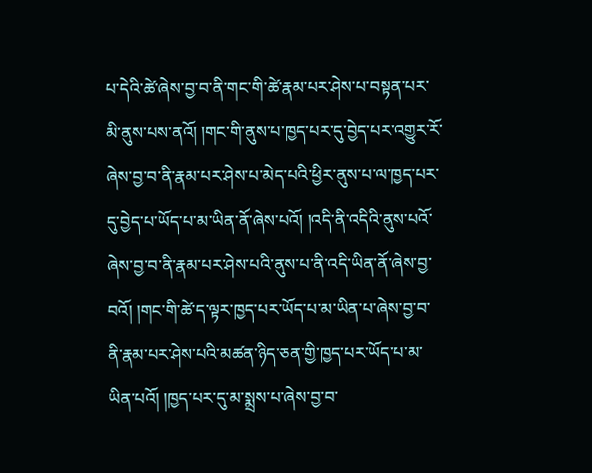པ་དེའི་ཚེ་ཞེས་བྱ་བ་ནི་གང་གི་ཚེ་རྣམ་པར་ཤེས་པ་བསྟན་པར་མི་ནུས་པས་ནའོ། །གང་གི་ནུས་པ་ཁྱད་པར་དུ་བྱེད་པར་འགྱུར་རོ་ཞེས་བྱ་བ་ནི་རྣམ་པར་ཤེས་པ་མེད་པའི་ཕྱིར་ནུས་པ་ལ་ཁྱད་པར་དུ་བྱེད་པ་ཡོད་པ་མ་ཡིན་ནོ་ཞེས་པའོ། །འདི་ནི་འདིའི་ནུས་པའོ་ཞེས་བྱ་བ་ནི་རྣམ་པར་ཤེས་པའི་ནུས་པ་ནི་འདི་ཡིན་ནོ་ཞེས་བྱ་བའོ། །གང་གི་ཚེ་ད་ལྟར་ཁྱད་པར་ཡོད་པ་མ་ཡིན་པ་ཞེས་བྱ་བ་ནི་རྣམ་པར་ཤེས་པའི་མཚན་ཉིད་ཅན་གྱི་ཁྱད་པར་ཡོད་པ་མ་ཡིན་པའོ། །ཁྱད་པར་དུ་མ་སྨྲས་པ་ཞེས་བྱ་བ་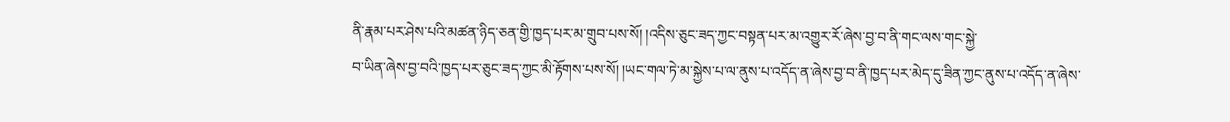ནི་རྣམ་པར་ཤེས་པའི་མཚན་ཉིད་ཅན་གྱི་ཁྱད་པར་མ་གྲུབ་པས་སོ། །འདིས་ཅུང་ཟད་ཀྱང་བསྟན་པར་མ་འགྱུར་རོ་ཞེས་བྱ་བ་ནི་གང་ལས་གང་སྐྱེ་
བ་ཡིན་ཞེས་བྱ་བའི་ཁྱད་པར་ཅུང་ཟད་ཀྱང་མི་རྟོགས་པས་སོ། །ཡང་གལ་ཏེ་མ་སྐྱེས་པ་ལ་ནུས་པ་འདོད་ན་ཞེས་བྱ་བ་ནི་ཁྱད་པར་མེད་དུ་ཟིན་ཀྱང་ནུས་པ་འདོད་ན་ཞེས་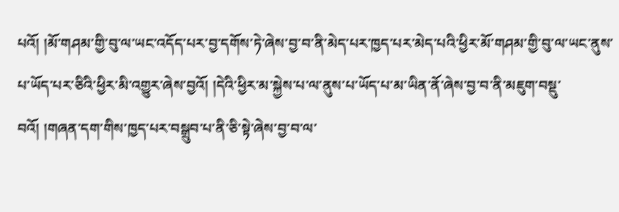པའོ། །མོ་གཤམ་གྱི་བུ་ལ་ཡང་འདོད་པར་བྱ་དགོས་ཏེ་ཞེས་བྱ་བ་ནི་མེད་པར་ཁྱད་པར་མེད་པའི་ཕྱིར་མོ་གཤམ་གྱི་བུ་ལ་ཡང་ནུས་པ་ཡོད་པར་ཅིའི་ཕྱིར་མི་འགྱུར་ཞེས་བྱའོ། །དེའི་ཕྱིར་མ་སྐྱེས་པ་ལ་ནུས་པ་ཡོད་པ་མ་ཡིན་ནོ་ཞེས་བྱ་བ་ནི་མཇུག་བསྡུ་བའོ། །གཞན་དག་གིས་ཁྱད་པར་བསྒྲུབ་པ་ནི་ཅི་སྟེ་ཞེས་བྱ་བ་ལ་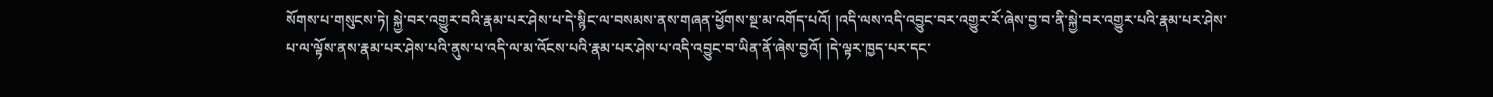སོགས་པ་གསུངས་ཏེ། སྐྱེ་བར་འགྱུར་བའི་རྣམ་པར་ཤེས་པ་དེ་སྙིང་ལ་བསམས་ནས་གཞན་ཕྱོགས་སྔ་མ་འགོད་པའོ། །འདི་ལས་འདི་འབྱུང་བར་འགྱུར་རོ་ཞེས་བྱ་བ་ནི་སྐྱེ་བར་འགྱུར་པའི་རྣམ་པར་ཤེས་པ་ལ་ལྟོས་ནས་རྣམ་པར་ཤེས་པའི་ནུས་པ་འདི་ལ་མ་འོངས་པའི་རྣམ་པར་ཤེས་པ་འདི་འབྱུང་བ་ཡིན་ནོ་ཞེས་བྱའོ། །དེ་ལྟར་ཁྱད་པར་དང་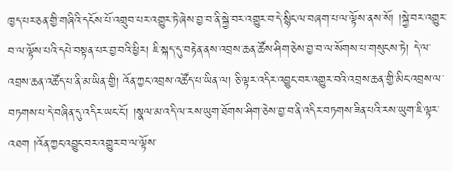ཁྱད་པར་ཅན་གྱི་གཞིའི་དངོས་པོ་འགྲུབ་པར་འགྱུར་ཏེ་ཞེས་བྱ་བ་ནི་སྐྱེ་བར་འགྱུར་བ་དེ་སྙིང་ལ་བཞག་པ་ལ་ལྟོས་ནས་སོ། །སྐྱེ་བར་འགྱུར་བ་ལ་ལྟོས་པའི་དཔེ་བསྟན་པར་བྱ་བའི་ཕྱིར། ཇི་སྐད་དུ་བརྟེན་ནས་འབྲས་ཆན་ཚོས་ཤིག་ཅེས་བྱ་བ་ལ་སོགས་པ་གསུངས་ཏེ། དེ་ལ་འབྲས་ཆན་འཚོད་པ་ནི་མ་ཡིན་གྱི། འོན་ཀྱང་འབྲས་འཚོད་པ་ཡིན་ལ། ཅི་ལྟར་འདིར་འབྱུང་བར་འགྱུར་བའི་འབྲས་ཆན་གྱི་མིང་འབྲས་ལ་བཏགས་པ་དེ་བཞིན་དུ་འདིར་ཡང་ངོ་། །སྣལ་མ་འདི་ལ་རས་ཡུག་ཐོགས་ཤིག་ཅེས་བྱ་བ་ནི་འདིར་བཏགས་ཟིན་པའི་རས་ཡུག་ཇི་ལྟར་འཐག །འོན་ཀྱང་འབྱུང་བར་འགྱུར་བ་ལ་ལྟོས་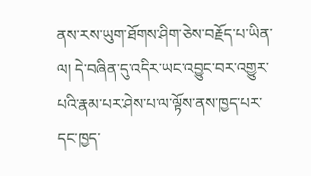ནས་རས་ཡུག་ཐོགས་ཤིག་ཅེས་བརྗོད་པ་ཡིན་ལ། དེ་བཞིན་དུ་འདིར་ཡང་འབྱུང་བར་འགྱུར་པའི་རྣམ་པར་ཤེས་པ་ལ་ལྟོས་ནས་ཁྱད་པར་དང་ཁྱད་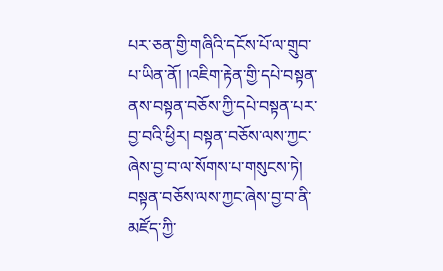པར་ཅན་གྱི་གཞིའི་དངོས་པོ་ལ་གྲུབ་པ་ཡིན་ནོ། །འཇིག་རྟེན་གྱི་དཔེ་བསྟན་ནས་བསྟན་བཅོས་ཀྱི་དཔེ་བསྟན་པར་བྱ་བའི་ཕྱིར། བསྟན་བཅོས་ལས་ཀྱང་ཞེས་བྱ་བ་ལ་སོགས་པ་གསུངས་ཏེ། བསྟན་བཅོས་ལས་ཀྱང་ཞེས་བྱ་བ་ནི་མཛོད་ཀྱི་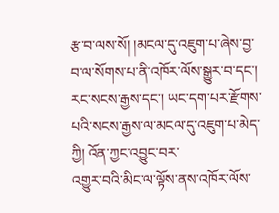རྩ་བ་ལས་སོ། །མངལ་དུ་འཇུག་པ་ཞེས་བྱ་བ་ལ་སོགས་པ་ནི་འཁོར་ལོས་སྒྱུར་བ་དང་། རང་སངས་རྒྱས་དང་། ཡང་དག་པར་རྫོགས་པའི་སངས་རྒྱས་ལ་མངལ་དུ་འཇུག་པ་མེད་ཀྱི། འོན་ཀྱང་འབྱུང་བར་
འགྱུར་བའི་མིང་ལ་ལྟོས་ནས་འཁོར་ལོས་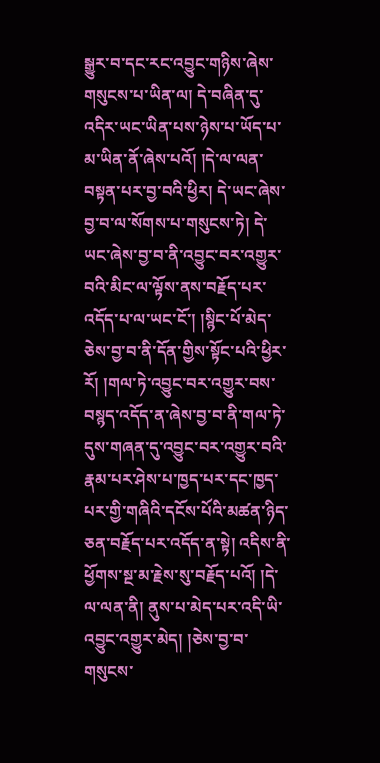སྒྱུར་བ་དང་རང་འབྱུང་གཉིས་ཞེས་གསུངས་པ་ཡིན་ལ། དེ་བཞིན་དུ་འདིར་ཡང་ཡིན་པས་ཉེས་པ་ཡོད་པ་མ་ཡིན་ནོ་ཞེས་པའོ། །དེ་ལ་ལན་བསྟན་པར་བྱ་བའི་ཕྱིར། དེ་ཡང་ཞེས་བྱ་བ་ལ་སོགས་པ་གསུངས་ཏེ། དེ་ཡང་ཞེས་བྱ་བ་ནི་འབྱུང་བར་འགྱུར་བའི་མིང་ལ་ལྟོས་ནས་བརྗོད་པར་འདོད་པ་ལ་ཡང་ངོ་། །སྙིང་པོ་མེད་ཅེས་བྱ་བ་ནི་དོན་གྱིས་སྟོང་པའི་ཕྱིར་རོ། །གལ་ཏེ་འབྱུང་བར་འགྱུར་བས་བསྙད་འདོད་ན་ཞེས་བྱ་བ་ནི་གལ་ཏེ་དུས་གཞན་དུ་འབྱུང་བར་འགྱུར་བའི་རྣམ་པར་ཤེས་པ་ཁྱད་པར་དང་ཁྱད་པར་གྱི་གཞིའི་དངོས་པོའི་མཚན་ཉིད་ཅན་བརྗོད་པར་འདོད་ན་སྟེ། འདིས་ནི་ཕྱོགས་སྔ་མ་རྗེས་སུ་བརྗོད་པའོ། །དེ་ལ་ལན་ནི། ནུས་པ་མེད་པར་འདི་ཡི་འབྱུང་འགྱུར་མེད། །ཅེས་བྱ་བ་གསུངས་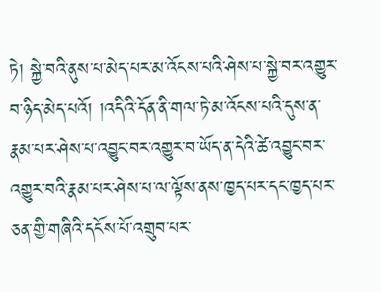ཏེ། སྐྱེ་བའི་ནུས་པ་མེད་པར་མ་འོངས་པའི་ཤེས་པ་སྐྱེ་བར་འགྱུར་བ་ཉིད་མེད་པའོ། །འདིའི་དོན་ནི་གལ་ཏེ་མ་འོངས་པའི་དུས་ན་རྣམ་པར་ཤེས་པ་འབྱུང་བར་འགྱུར་བ་ཡོད་ན་དེའི་ཚེ་འབྱུང་བར་འགྱུར་བའི་རྣམ་པར་ཤེས་པ་ལ་ལྟོས་ནས་ཁྱད་པར་དང་ཁྱད་པར་ཅན་གྱི་གཞིའི་དངོས་པོ་འགྲུབ་པར་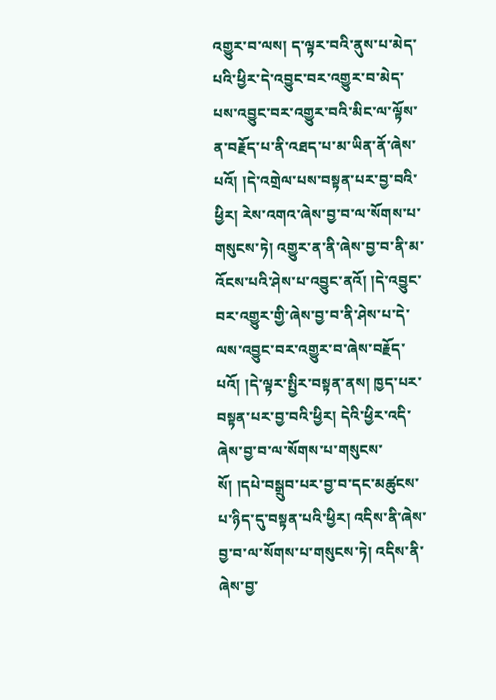འགྱུར་བ་ལས། ད་ལྟར་བའི་ནུས་པ་མེད་པའི་ཕྱིར་དེ་འབྱུང་བར་འགྱུར་བ་མེད་པས་འབྱུང་བར་འགྱུར་བའི་མིང་ལ་ལྟོས་ན་བརྗོད་པ་ནི་འཐད་པ་མ་ཡིན་ནོ་ཞེས་པའོ། །དེ་འགྲེལ་པས་བསྟན་པར་བྱ་བའི་ཕྱིར། རེས་འགའ་ཞེས་བྱ་བ་ལ་སོགས་པ་གསུངས་ཏེ། འགྱུར་ན་ནི་ཞེས་བྱ་བ་ནི་མ་འོངས་པའི་ཤེས་པ་འབྱུང་ནའོ། །དེ་འབྱུང་བར་འགྱུར་གྱི་ཞེས་བྱ་བ་ནི་ཤེས་པ་དེ་ལས་འབྱུང་བར་འགྱུར་བ་ཞེས་བརྗོད་པའོ། །དེ་ལྟར་སྤྱིར་བསྟན་ནས། ཁྱད་པར་བསྟན་པར་བྱ་བའི་ཕྱིར། དེའི་ཕྱིར་འདི་ཞེས་བྱ་བ་ལ་སོགས་པ་གསུངས་སོ། །དཔེ་བསྒྲུབ་པར་བྱ་བ་དང་མཚུངས་པ་ཉིད་དུ་བསྟན་པའི་ཕྱིར། འདིས་ནི་ཞེས་བྱ་བ་ལ་སོགས་པ་གསུངས་ཏེ། འདིས་ནི་ཞེས་བྱ་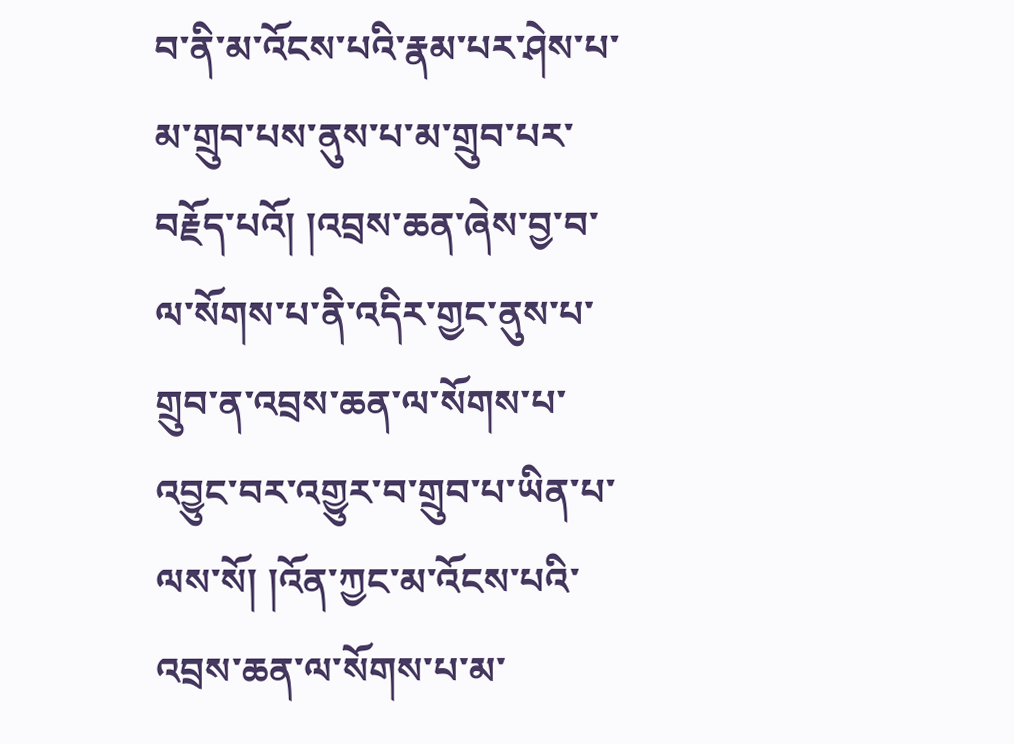བ་ནི་མ་འོངས་པའི་རྣམ་པར་ཤེས་པ་མ་གྲུབ་པས་ནུས་པ་མ་གྲུབ་པར་བརྗོད་པའོ། །འབྲས་ཆན་ཞེས་བྱ་བ་ལ་སོགས་པ་ནི་འདིར་གྱང་ནུས་པ་གྲུབ་ན་འབྲས་ཆན་ལ་སོགས་པ་འབྱུང་བར་འགྱུར་བ་གྲུབ་པ་ཡིན་པ་ལས་སོ། །འོན་ཀྱང་མ་འོངས་པའི་འབྲས་ཆན་ལ་སོགས་པ་མ་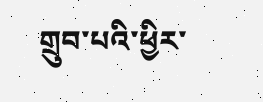གྲུབ་པའི་ཕྱིར་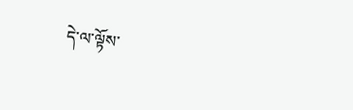དེ་ལ་ལྟོས་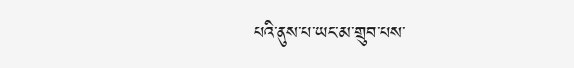པའི་ནུས་པ་ཡང་མ་གྲུབ་པས་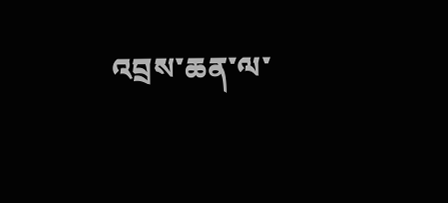འབྲས་ཆན་ལ་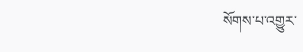སོགས་པ་འགྱུར་